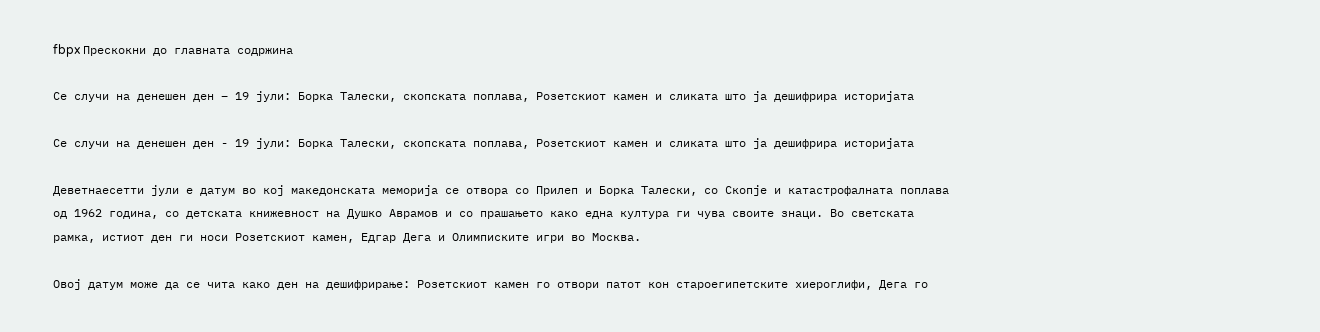fbpx Прескокни до главната содржина

Се случи на денешен ден – 19 јули: Борка Талески, скопската поплава, Розетскиот камен и сликата што ја дешифрира историјата

Се случи на денешен ден - 19 јули: Борка Талески, скопската поплава, Розетскиот камен и сликата што ја дешифрира историјата

Деветнаесетти јули е датум во кој македонската меморија се отвора со Прилеп и Борка Талески, со Скопје и катастрофалната поплава од 1962 година, со детската книжевност на Душко Аврамов и со прашањето како една култура ги чува своите знаци. Во светската рамка, истиот ден ги носи Розетскиот камен, Едгар Дега и Олимписките игри во Москва.

Овој датум може да се чита како ден на дешифрирање: Розетскиот камен го отвори патот кон староегипетските хиероглифи, Дега го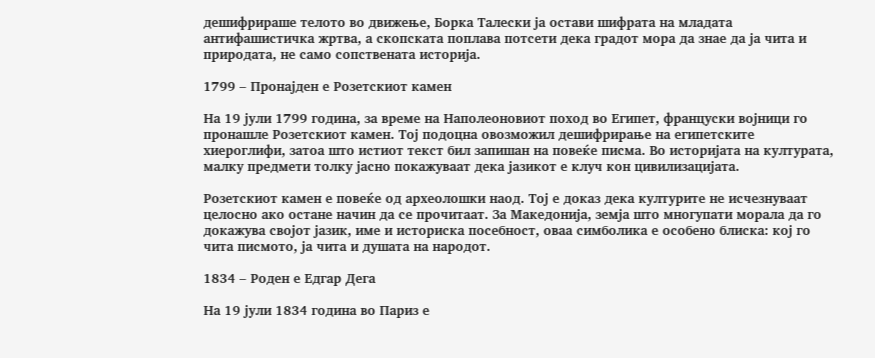дешифрираше телото во движење, Борка Талески ја остави шифрата на младата антифашистичка жртва, а скопската поплава потсети дека градот мора да знае да ја чита и природата, не само сопствената историја.

1799 – Пронајден е Розетскиот камен

На 19 јули 1799 година, за време на Наполеоновиот поход во Египет, француски војници го пронашле Розетскиот камен. Тој подоцна овозможил дешифрирање на египетските хиероглифи, затоа што истиот текст бил запишан на повеќе писма. Во историјата на културата, малку предмети толку јасно покажуваат дека јазикот е клуч кон цивилизацијата.

Розетскиот камен е повеќе од археолошки наод. Тој е доказ дека културите не исчезнуваат целосно ако остане начин да се прочитаат. За Македонија, земја што многупати морала да го докажува својот јазик, име и историска посебност, оваа симболика е особено блиска: кој го чита писмото, ја чита и душата на народот.

1834 – Роден е Едгар Дега

На 19 јули 1834 година во Париз е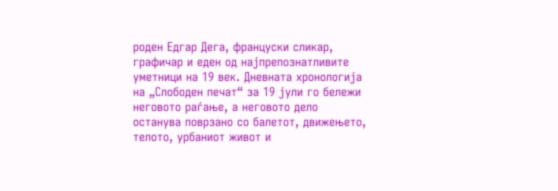роден Едгар Дега, француски сликар, графичар и еден од најпрепознатливите уметници на 19 век. Дневната хронологија на „Слободен печат“ за 19 јули го бележи неговото раѓање, а неговото дело останува поврзано со балетот, движењето, телото, урбаниот живот и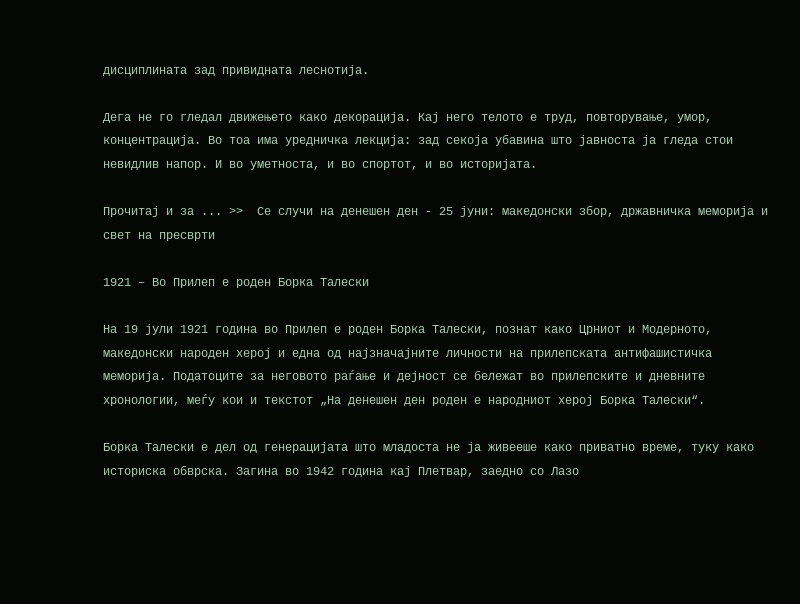дисциплината зад привидната леснотија.

Дега не го гледал движењето како декорација. Кај него телото е труд, повторување, умор, концентрација. Во тоа има уредничка лекција: зад секоја убавина што јавноста ја гледа стои невидлив напор. И во уметноста, и во спортот, и во историјата.

Прочитај и за ... >>  Се случи на денешен ден - 25 јуни: македонски збор, државничка меморија и свет на пресврти

1921 – Во Прилеп е роден Борка Талески

На 19 јули 1921 година во Прилеп е роден Борка Талески, познат како Црниот и Модерното, македонски народен херој и една од најзначајните личности на прилепската антифашистичка меморија. Податоците за неговото раѓање и дејност се бележат во прилепските и дневните хронологии, меѓу кои и текстот „На денешен ден роден е народниот херој Борка Талески“.

Борка Талески е дел од генерацијата што младоста не ја живееше како приватно време, туку како историска обврска. Загина во 1942 година кај Плетвар, заедно со Лазо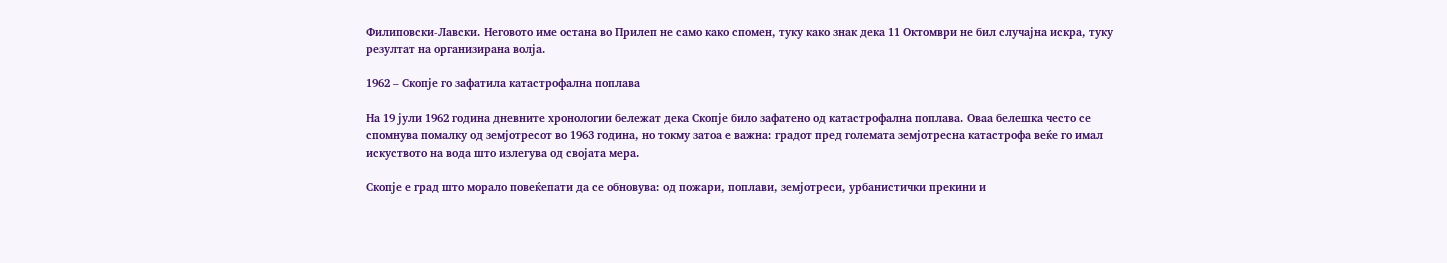Филиповски-Лавски. Неговото име остана во Прилеп не само како спомен, туку како знак дека 11 Октомври не бил случајна искра, туку резултат на организирана волја.

1962 – Скопје го зафатила катастрофална поплава

На 19 јули 1962 година дневните хронологии бележат дека Скопје било зафатено од катастрофална поплава. Оваа белешка често се спомнува помалку од земјотресот во 1963 година, но токму затоа е важна: градот пред големата земјотресна катастрофа веќе го имал искуството на вода што излегува од својата мера.

Скопје е град што морало повеќепати да се обновува: од пожари, поплави, земјотреси, урбанистички прекини и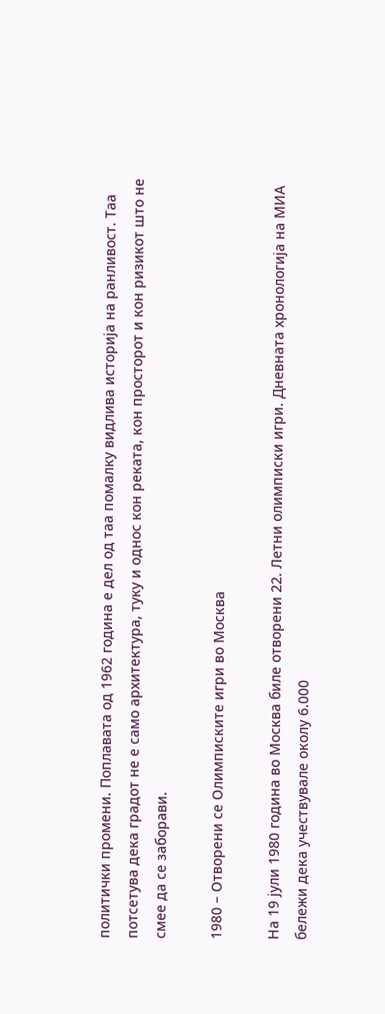политички промени. Поплавата од 1962 година е дел од таа помалку видлива историја на ранливост. Таа потсетува дека градот не е само архитектура, туку и однос кон реката, кон просторот и кон ризикот што не смее да се заборави.

1980 – Отворени се Олимписките игри во Москва

На 19 јули 1980 година во Москва биле отворени 22. Летни олимписки игри. Дневната хронологија на МИА бележи дека учествувале околу 6.000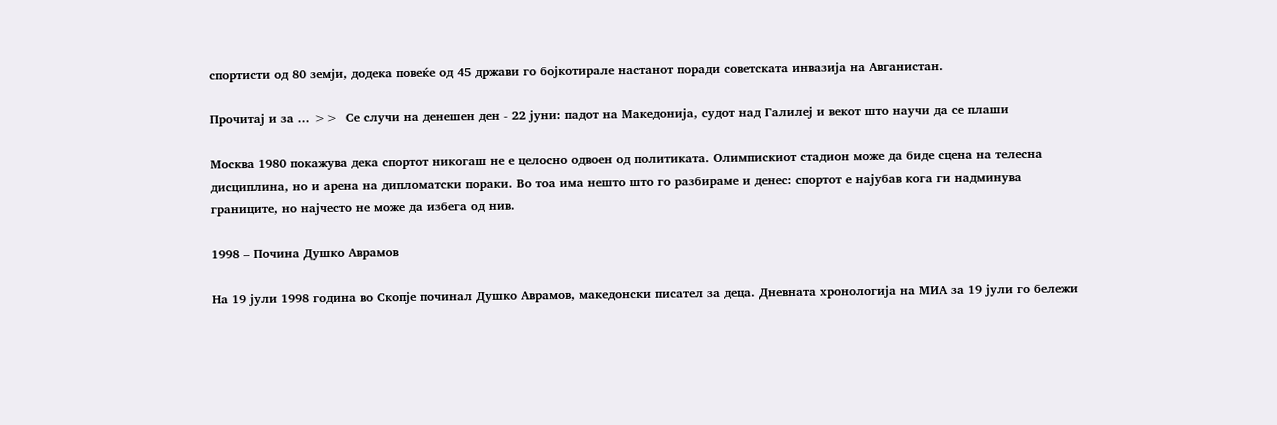спортисти од 80 земји, додека повеќе од 45 држави го бојкотирале настанот поради советската инвазија на Авганистан.

Прочитај и за ... >>  Се случи на денешен ден - 22 јуни: падот на Македонија, судот над Галилеј и векот што научи да се плаши

Москва 1980 покажува дека спортот никогаш не е целосно одвоен од политиката. Олимпискиот стадион може да биде сцена на телесна дисциплина, но и арена на дипломатски пораки. Во тоа има нешто што го разбираме и денес: спортот е најубав кога ги надминува границите, но најчесто не може да избега од нив.

1998 – Почина Душко Аврамов

На 19 јули 1998 година во Скопје починал Душко Аврамов, македонски писател за деца. Дневната хронологија на МИА за 19 јули го бележи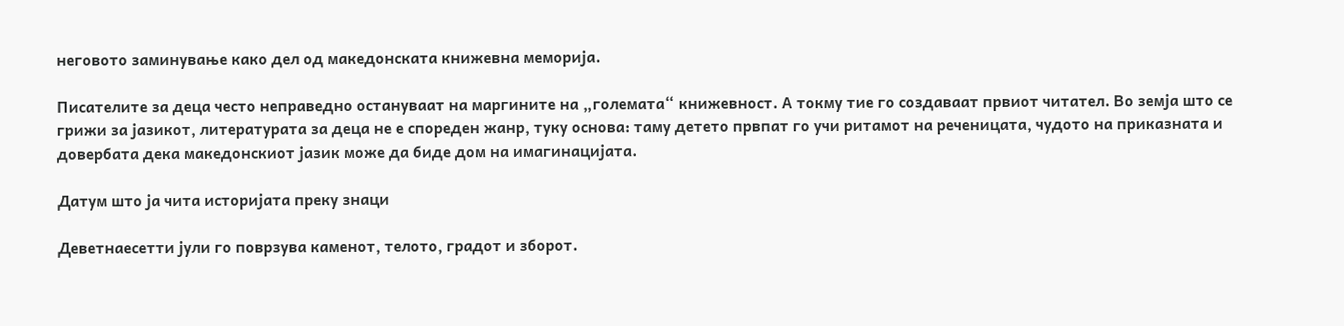неговото заминување како дел од македонската книжевна меморија.

Писателите за деца често неправедно остануваат на маргините на „големата“ книжевност. А токму тие го создаваат првиот читател. Во земја што се грижи за јазикот, литературата за деца не е спореден жанр, туку основа: таму детето првпат го учи ритамот на реченицата, чудото на приказната и довербата дека македонскиот јазик може да биде дом на имагинацијата.

Датум што ја чита историјата преку знаци

Деветнаесетти јули го поврзува каменот, телото, градот и зборот.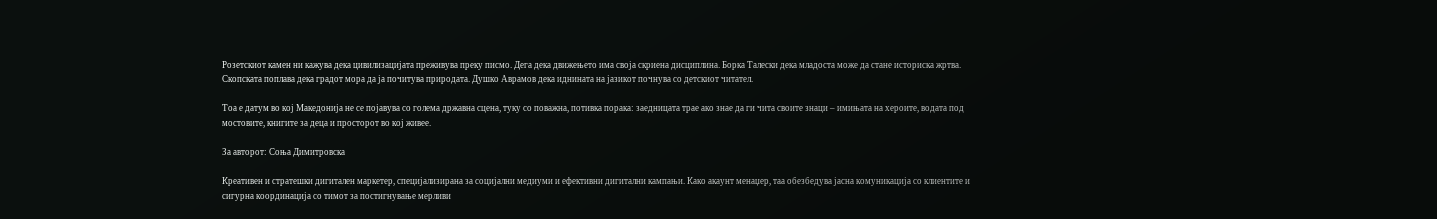Розетскиот камен ни кажува дека цивилизацијата преживува преку писмо. Дега дека движењето има своја скриена дисциплина. Борка Талески дека младоста може да стане историска жртва. Скопската поплава дека градот мора да ја почитува природата. Душко Аврамов дека иднината на јазикот почнува со детскиот читател.

Тоа е датум во кој Македонија не се појавува со голема државна сцена, туку со поважна, потивка порака: заедницата трае ако знае да ги чита своите знаци – имињата на хероите, водата под мостовите, книгите за деца и просторот во кој живее.

За авторот: Соња Димитровска

Креативен и стратешки дигитален маркетер, специјализирана за социјални медиуми и ефективни дигитални кампањи. Како акаунт менаџер, таа обезбедува јасна комуникација со клиентите и сигурна координација со тимот за постигнување мерливи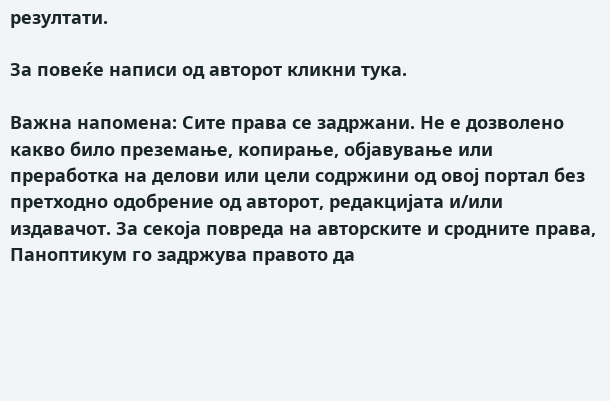резултати.

За повеќе написи од авторот кликни тука.

Важна напомена: Сите права се задржани. Не е дозволено какво било преземање, копирање, објавување или преработка на делови или цели содржини од овој портал без претходно одобрение од авторот, редакцијата и/или издавачот. За секоја повреда на авторските и сродните права, Паноптикум го задржува правото да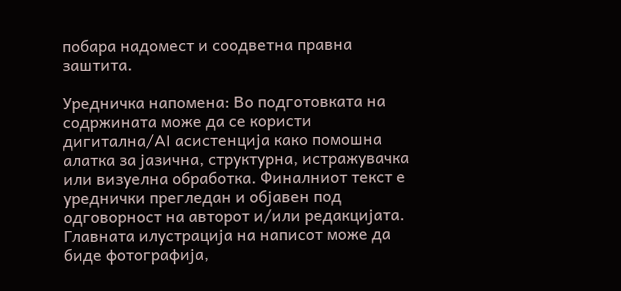побара надомест и соодветна правна заштита.

Уредничка напомена: Во подготовката на содржината може да се користи дигитална/AI асистенција како помошна алатка за јазична, структурна, истражувачка или визуелна обработка. Финалниот текст е уреднички прегледан и објавен под одговорност на авторот и/или редакцијата. Главната илустрација на написот може да биде фотографија,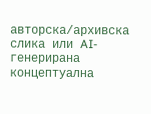авторска/архивска слика или AI-генерирана концептуална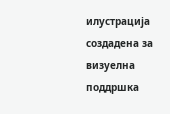илустрација создадена за визуелна поддршка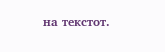на текстот.